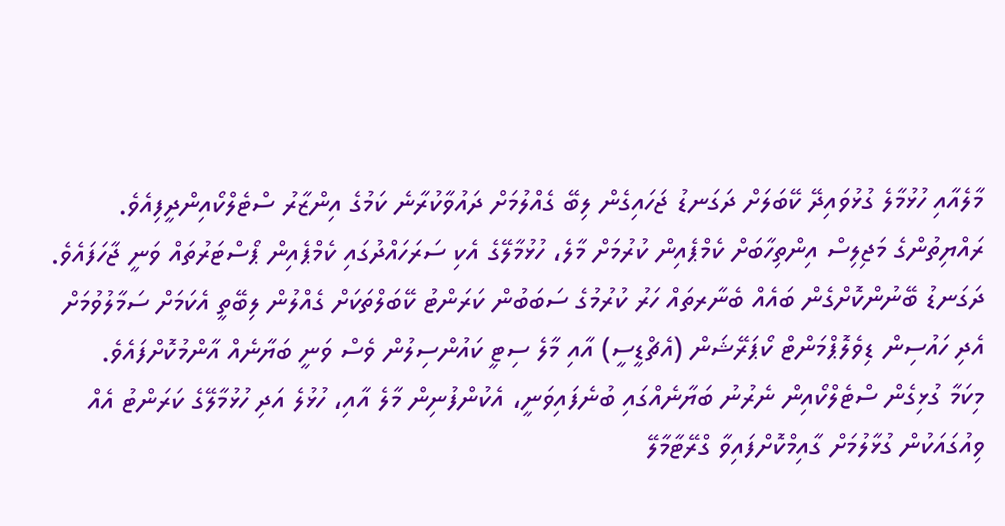މާލެއާއި ހުޅުމާލެ ގުޅުވައިދޭ ކޭބަލަށް ދަގަނޑު ޖަހައިގެން ލިބޭ ގެއްލުމަށް ދައުވާކުރާނެ ކަމުގެ އިންޒާރު ސްޓެލްކޯއިންދީފިއެވެ.
ރައްޔިތުންގެ މަޖިލިސް އިންތިހާބަށް ކެމްޕެއިން ކުރުމަށް މާލެ، ހުޅުމާލޭގެ އެކި ސަރަހައްދުގައި ކެމްޕެއިން ޕޯސްޓަރުތައް ވަނީ ޖާހަފައެވެ.
ދަގަނޑު ބޭނުންކޮށްގެން ބައެއް ބެނާރތައް ހަރު ކުރުމުގެ ސަބަބުން ކަރަންޓު ކޭބަލްތަކަށް ގެއްލުން ލިބޭތީ އެކަމަށް ސަމާލުވުމަށް އެދި ހައުސިން ޑިވެލޮޕްމަންޓް ކޯޕަރޭޝަން (އެޗްޑީސީ) އާއި މާލެ ސިޓީ ކައުންސިލުން ވެސް ވަނީ ބަޔާނެއް އާންމުކޮށްފައެވެ.
މިކަމާ ގުޅިގެން ސްޓެލްކޯއިން ނެރުނު ބަޔާނެއްގައި ބުނެފައިވަނީ، އެކުންފުނިން މާލެ އާއި، ހުޅުލެ އަދި ހުޅުމާލޭގެ ކަރަންޓު އެއް ވިއުގައަކުން ގުޅާލުމަށް ގާއިމްކޮށްފައިވާ ގްރޭޓާމާލޭ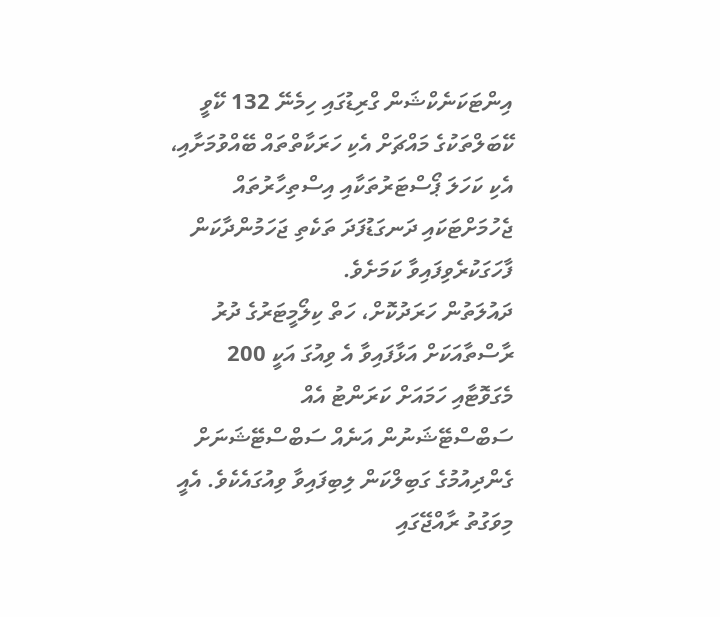އިންޓަކަނެކްޝަން ގްރިޑުގައި ހިމެނޭ 132 ކޭވީ ކޭބަލްތަކުގެ މައްޗަށް އެކި ހަރަކާތްތައް ބޭއްވުމަށާއި، އެކި ކަހަލަ ޕޯސްޓަރުތަކާއި އިސްތިހާރުތައް ޖެހުމަށްޓަކައި ދަނގަޑުފަދަ ތަކެތި ޖަހަމުންދާކަން ފާހަގަކުރެވިފައިވާ ކަމަށެވެ.
ދައުލަތުން ހަރަދުކޮށް، ހަތް ކިލޯމީޓަރުގެ ދުރު ރާސްތާއަކަށް އަޅާފައިވާ އެ ވިއުގަ އަކީ 200 މެގަވޮޓާއި ހަމައަށް ކަރަންޓު އެއް ސަބްސްޓޭޝަނުން އަނެއް ސަބްސްޓޭޝަނަށް ގެންދިއުމުގެ ގަބިލްކަން ލިބިފައިވާ ވިއުގައެކެވެ. އެއީ މިވަގުތު ރާއްޖޭގައި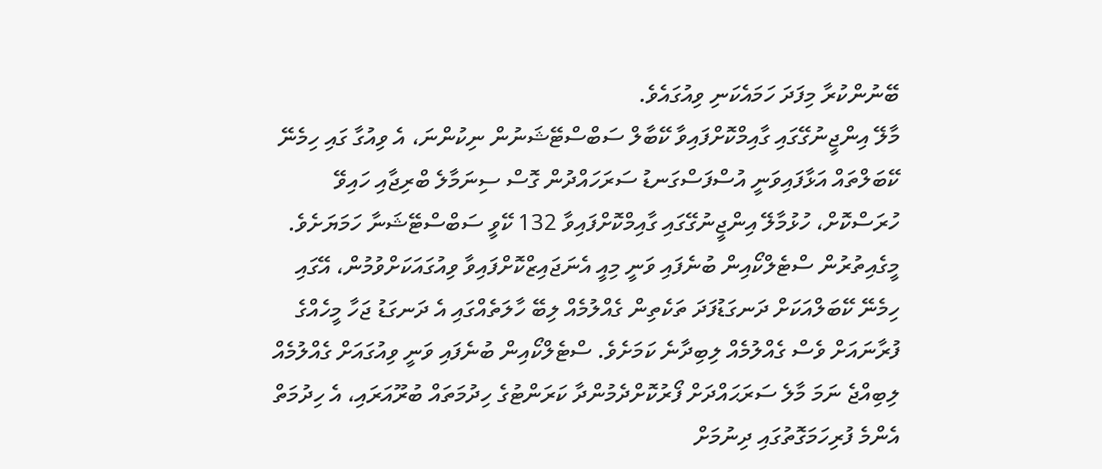ބޭނުންކުރާ މިފަދަ ހަމައެކަނި ވިއުގައެވެ.
މާލޭ އިންޖީނުގޭގައި ގާއިމްކޮށްފައިވާ ކޭބާލް ސަބްސްޓޭޝަނުން ނިކުންނަ، އެ ވިއުގާ ގައި ހިމެނޭ ކޭބަލްތައް އަޅާފައިވަނީ އުސްފަސްގަނޑު ސަރަހައްދުން ގޮސް ސިނަމާލެ ބްރިޖާއި ހައިވޭ ހުރަސްކޮށް، ހުޅުމާލޭ އިންޖީނުގޭގައި ގާއިމްކޮށްފައިވާ 132 ކޭވީ ސަބްސްޓޭޝަނާ ހަމަޔަށެވެ.
މީގެއިތުރުން ސްޓެލްކޯއިން ބުނެފައި ވަނީ މިއީ އެނަޖައިޒްކޮށްފައިވާ ވިއުގައަކަށްވުމުން، އޭގައި ހިމެނޭ ކޭބަލްއަކަށް ދަނގަޑުފަދަ ތަކެތިން ގެއްލުމެއް ލިބޭ ހާލަތެއްގައި އެ ދަނގަޑު ޖަހާ މީހެއްގެ ފުރާނައަށް ވެސް ގެއްލުމެއް ލިބިދާނެ ކަމަށެވެ. ސްޓެލްކޯއިން ބުނެފައި ވަނީ ވިއުގައަށް ގެއްލުމެއް ލިބިއްޖެ ނަމަ މާލެ ސަރަޙައްދަށް ފޯރުކޮށްދެމުންދާ ކަރަންޓުގެ ހިދުމަތައް ބުރޫއަރައި، އެ ހިދުމަތް އެންމެ ފުރިހަމަގޮތުގައި ދިނުމަށް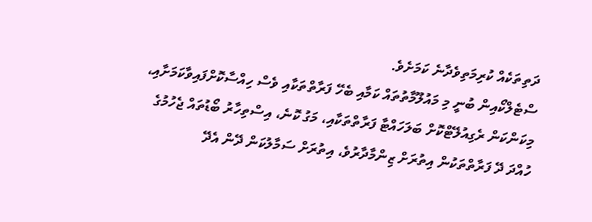ދަތިތަކެއް ކުރިމަތިވެދާނެ ކަމަށެވެ.
ސްޓެލްކޯއިން ބުނީ މި މައުލޫމާތުތައް ކަމާއި ބެހޭ ފަރާތްތަކާއި ވެސް ހިއްސާކޮށްފައިވާކަމަށާއި، މިކަންކަން ރެގިއުލޭޓްކޮށް ބަލަހައްޓާ ފަރާތްތަކާއި، މަގު ކޮނެ، އިސްތިހާރު ބޯޑުތައް ޖެހުމުގެ ހުއްދަ ދޭ ފަރާތްތަކުން އިތުރަށް ޒިންމާދާރުވެ، އިތުރަށް ސަމާލުކަން ދޭން އެދޭ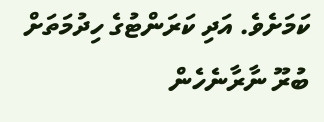ކަމަށެވެ. އަދި ކަރަންޓުގެ ހިދުމަތަށް ބުރޫ ނާރާނެހެން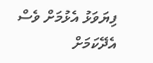ފިޔަވަޅު އެޅުމަށް ވެސް އެދޭކަމަށް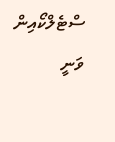ސްޓެލްކޯއިން ވަނީ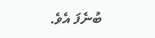ބުނެފަ އެވެ.